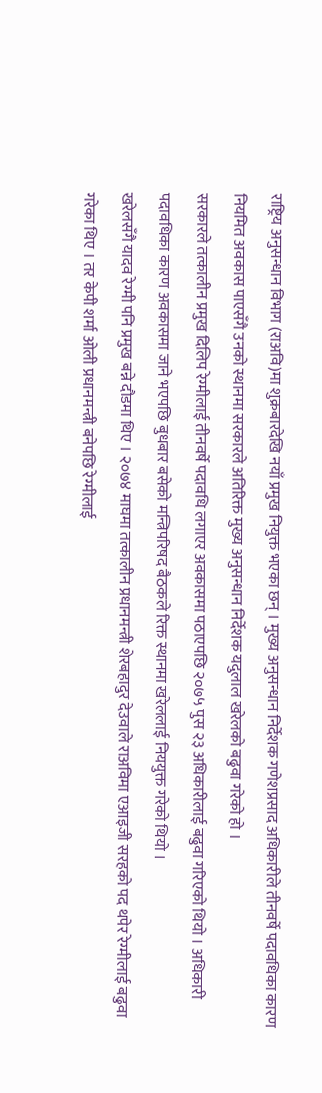राष्ट्रिय अनुसन्धान विभाग (राअवि)मा शुक्रबारदेखि नयाँ प्रमुख नियुक्त भएका छन् । मुख्य अनुसन्धान निर्देशक गणेशप्रसाद अधिकारीले तीनवर्षे पदावधिका कारण नियमित अवकास पाएसँगै उनको स्थानमा सरकारले अतिरिक्त मुख्य अनुसन्धान निर्देशक यदुलाल खरेलको बढुवा गरेको हो ।
सरकारले तत्कालीन प्रमुख दिलिप रेग्मीलाई तीनवर्षे पदावधि लगाएर अवकासमा पठाएपछि २०७५ पुस २३ अधिकारीलाई बढुवा गरिएको थियो । अधिकारी पदावधिका कारण अवकासमा जाने भएपछि बुधबार बसेको मन्त्रिपरिषद बैठकले रिक्त स्थानमा खरेललाई निययुक्त गरेको थियो ।
खरेलसँगै यादव रेग्मी पनि प्रमुख बन्ने दौडमा थिए । २०७४ माघमा तत्कालीन प्रधानमन्त्री शेरबहादुर देउवाले राअविमा एआइजी सरहको पद थपेर रेग्मीलाई बढुवा गरेका थिए । तर केपी शर्मा ओली प्रधानमन्त्री बनेपछि रेग्मीलाई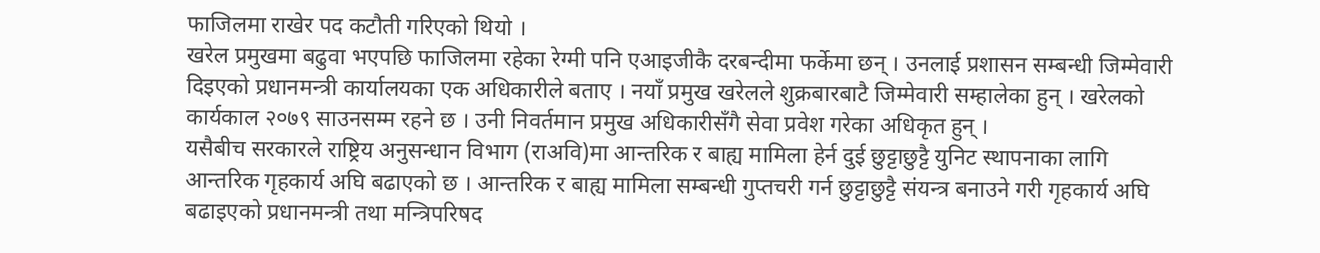फाजिलमा राखेर पद कटौती गरिएको थियो ।
खरेल प्रमुखमा बढुवा भएपछि फाजिलमा रहेका रेग्मी पनि एआइजीकै दरबन्दीमा फर्केमा छन् । उनलाई प्रशासन सम्बन्धी जिम्मेवारी दिइएको प्रधानमन्त्री कार्यालयका एक अधिकारीले बताए । नयाँ प्रमुख खरेलले शुक्रबारबाटै जिम्मेवारी सम्हालेका हुन् । खरेलको कार्यकाल २०७९ साउनसम्म रहने छ । उनी निवर्तमान प्रमुख अधिकारीसँगै सेवा प्रवेश गरेका अधिकृत हुन् ।
यसैबीच सरकारले राष्ट्रिय अनुसन्धान विभाग (राअवि)मा आन्तरिक र बाह्य मामिला हेर्न दुई छुट्टाछुट्टै युनिट स्थापनाका लागि आन्तरिक गृहकार्य अघि बढाएको छ । आन्तरिक र बाह्य मामिला सम्बन्धी गुप्तचरी गर्न छुट्टाछुट्टै संयन्त्र बनाउने गरी गृहकार्य अघि बढाइएको प्रधानमन्त्री तथा मन्त्रिपरिषद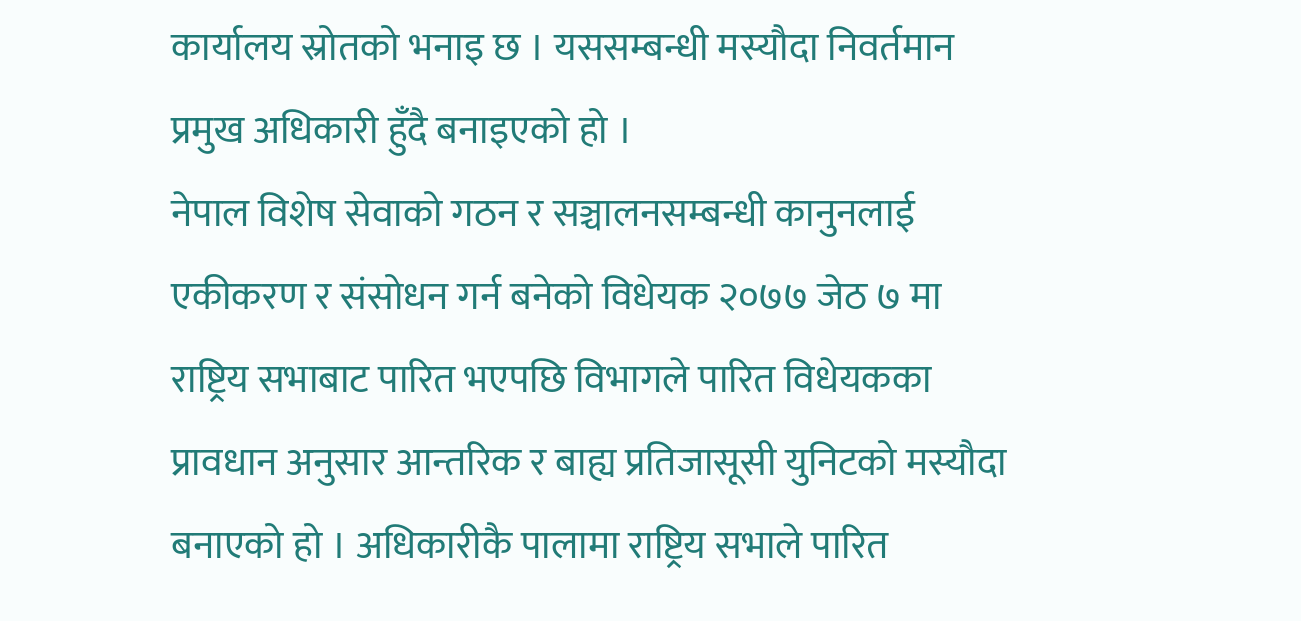कार्यालय स्रोतको भनाइ छ । यससम्बन्धी मस्यौदा निवर्तमान प्रमुख अधिकारी हुँदै बनाइएको हो ।
नेपाल विशेष सेवाको गठन र सञ्चालनसम्बन्धी कानुनलाई एकीकरण र संसोधन गर्न बनेको विधेयक २०७७ जेठ ७ मा राष्ट्रिय सभाबाट पारित भएपछि विभागले पारित विधेयकका प्रावधान अनुसार आन्तरिक र बाह्य प्रतिजासूसी युनिटको मस्यौदा बनाएको हो । अधिकारीकै पालामा राष्ट्रिय सभाले पारित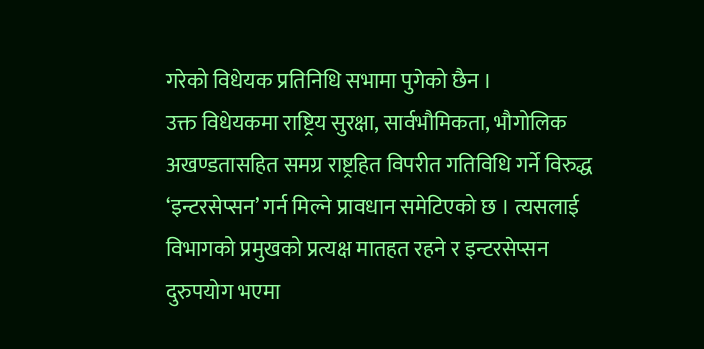गरेको विधेयक प्रतिनिधि सभामा पुगेको छैन ।
उक्त विधेयकमा राष्ट्रिय सुरक्षा, सार्वभौमिकता, भौगोलिक अखण्डतासहित समग्र राष्ट्रहित विपरीत गतिविधि गर्ने विरुद्ध ‘इन्टरसेप्सन’ गर्न मिल्ने प्रावधान समेटिएको छ । त्यसलाई विभागको प्रमुखको प्रत्यक्ष मातहत रहने र इन्टरसेप्सन दुरुपयोग भएमा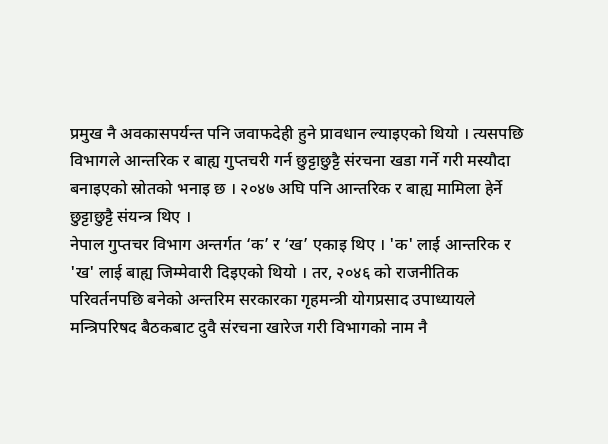प्रमुख नै अवकासपर्यन्त पनि जवाफदेही हुने प्रावधान ल्याइएको थियो । त्यसपछि विभागले आन्तरिक र बाह्य गुप्तचरी गर्न छुट्टाछुट्टै संरचना खडा गर्ने गरी मस्यौदा बनाइएको स्रोतको भनाइ छ । २०४७ अघि पनि आन्तरिक र बाह्य मामिला हेर्ने छुट्टाछुट्टै संयन्त्र थिए ।
नेपाल गुप्तचर विभाग अन्तर्गत ‘क’ र ‘ख’ एकाइ थिए । 'क' लाई आन्तरिक र 'ख' लाई बाह्य जिम्मेवारी दिइएको थियो । तर, २०४६ को राजनीतिक परिवर्तनपछि बनेको अन्तरिम सरकारका गृहमन्त्री योगप्रसाद उपाध्यायले मन्त्रिपरिषद बैठकबाट दुवै संरचना खारेज गरी विभागको नाम नै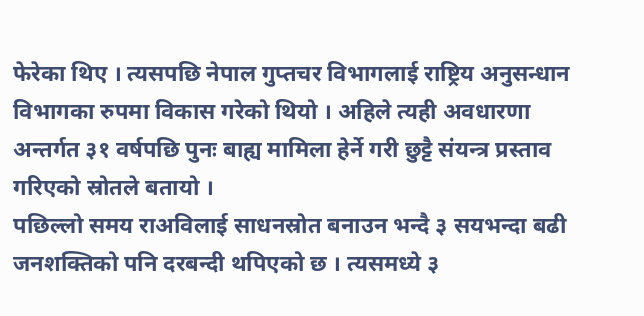फेरेका थिए । त्यसपछि नेपाल गुप्तचर विभागलाई राष्ट्रिय अनुसन्धान विभागका रुपमा विकास गरेको थियो । अहिले त्यही अवधारणा अन्तर्गत ३१ वर्षपछि पुनः बाह्य मामिला हेर्ने गरी छुट्टै संयन्त्र प्रस्ताव गरिएको स्रोतले बतायो ।
पछिल्लो समय राअविलाई साधनस्रोत बनाउन भन्दै ३ सयभन्दा बढी जनशक्तिको पनि दरबन्दी थपिएको छ । त्यसमध्ये ३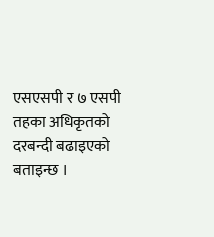एसएसपी र ७ एसपी तहका अधिकृतको दरबन्दी बढाइएको बताइन्छ ।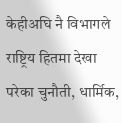केहीअघि नै विभागले राष्ट्रिय हितमा देखा परेका चुनौती, धार्मिक,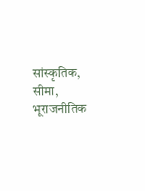सांस्कृतिक, सीमा, भूराजनीतिक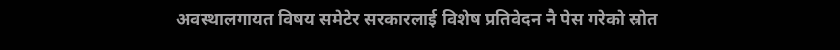अवस्थालगायत विषय समेटेर सरकारलाई विशेष प्रतिवेदन नै पेस गरेको स्रोत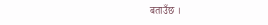बताउँछ ।